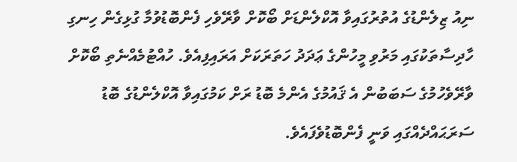ނިއު ޒިލެންޑުގެ އުތުރުގައިވާ އޮކްލެންޑަށް ބޯކޮށް ވާރޭވެހި ފެންބޮޑުވުމާ ގުޅިގެން ހިނގި ހާދިސާތަކުގައި މަރުވި މީހުންގެ ޢަދަދު ހަތަރަކަށް އަރައިފިއެވެ. ހުއްޓުމެއްނެތި ބޯކޮށް ވާރޭވެހުމުގެ ސަބަބުން އެ ޤައުމުގެ އެންމެ ބޮޑު ރަށް ކަމުގައިވާ އޮކްލެންޑުގެ ބޮޑު ސަރަޙައްދެއްގައި ވަނީ ފެންބޮޑުވެފައެވެ.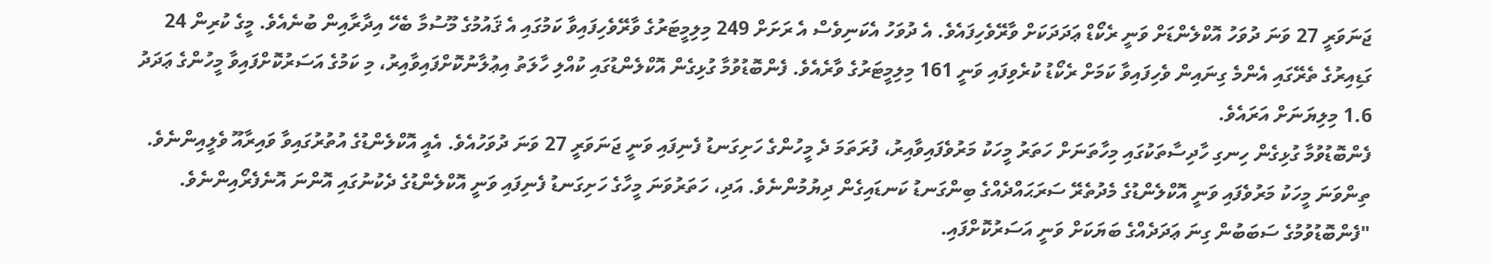ޖަނަވަރީ 27 ވަނަ ދުވަހު އޮކްލެންޑަށް ވަނީ ރެކޯޑް ޢަދަދަކަށް ވާރޭވެހިފައެވެ. އެ ދުވަހު އެކަނިވެސް އެ ރަށަށް 249 މިލިމީޓަރުގެ ވާރޭވެހިފައިވާ ކަމުގައި އެ ޤައުމުގެ މޫސުމާ ބެހޭ އިދާރާއިން ބުނެއެވެ. މީގެ ކުރިން 24 ގަޑިއިރުގެ ތެރޭގައި އެންމެ ގިނައިން ވެހިފައިވާ ކަމަށް ރެކޯޑު ކުރެވިފައި ވަނީ 161 މިލިމީޓަރުގެ ވާރެއެވެ. ފެންބޮޑުވުމާ ގުޅިގެން އޮކްލެންޑުގައި ކުއްލި ހާލަތު އިޢުލާނުކޮށްފައިވާއިރު، މި ކަމުގެ އަސަރުކޮށްފައިވާ މީހުންގެ ޢަދަދު 1.6 މިލިޔަނަށް އަރައެވެ.
ފެންބޮޑުވުމާ ގުޅިގެން ހިނގި ހާދިސާތަކުގައި މިހާތަނަށް ހަތަރު މީހަކު މަރުވެފައިވާއިރު، ފުރަތަމަ ދެ މީހުންގެ ހަށިގަނޑު ފެނިފައި ވަނީ ޖަނަވަރީ 27 ވަނަ ދުވަހުއެވެ. އެއީ އޮކްލެންޑުގެ އުތުރުގައިވާ ވައިރާއޫ ވެލީއިންނެވެ. ތިންވަނަ މީހަކު މަރުވެފައި ވަނީ އޮކްލެންޑުގެ މެދުތެރޭ ސަރަޙައްދެއްގެ ބިންގަނޑު ކަނޑައިގެން ދިޔުމުންނެވެ. އަދި، ހަތަރުވަނަ މީހާގެ ހަށިގަނޑު ފެނިފައި ވަނީ އޮކްލެންޑުގެ ދެކުނުގައި އޮންނަ އޮނެފެރޯއިންނެވެ.
"ފެންބޮޑުވުމުގެ ސަބަބުން ގިނަ ޢަދަދެއްގެ ބަޔަކަށް ވަނީ އަސަރުކޮށްފައި.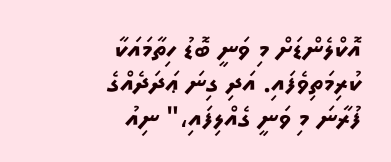އޮކްލެންޑަށް މި ވަނީ ބޮޑު ހިތާމައަކާ ކުރިމަތިވެފައި. އަދި ގިނަ ޢަދަދެއްގެ ފުރާނަ މި ވަނީ ގެއްލިފައި،" ނިއު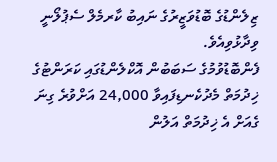ޒިލެންޑުގެ ބޮޑުވަޒީރުގެ ނައިބު ކާރމެލް ސެޕުލޯނީ ވިދާޅުވިއެވެ.
ފެންބޮޑުވުމުގެ ސަބަބުން އޮކްލެންޑުގައި ކަރަންޓުގެ ޚިދުމަތް މެދުކެނޑިފައިވާ 24,000 އަށްވުރެ ގިނަ ގެއަށް އެ ޚިދުމަތް އަލުން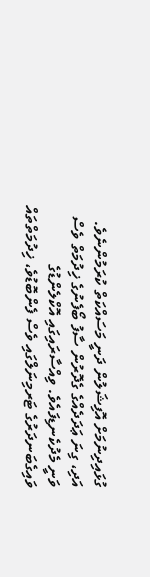ގުޅައިދިނުމަށް އޮފިޝަލުން ދަނީ މަސައްކަތް ކުރަމުންނެވެ. އަދި، ގިނަ ޢަދަދެއްގެ ގެދޮރުން ސާފު ބޯފެނުގެ ޚިދުމަތް ވެސް ވަނީ މެދުކެނޑިފައެވެ. ވިއްސާރައިގައި އޮކްލެންޑުގެ ވައިގެބަނދަރުގެ ޓަރމިނަލްގައި ވެސް ފެންބޮޑުވެ، ޚިދުމަތްތައް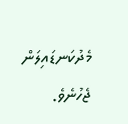މެދުކަނޑައިލަން ޖެހުނެވެ.